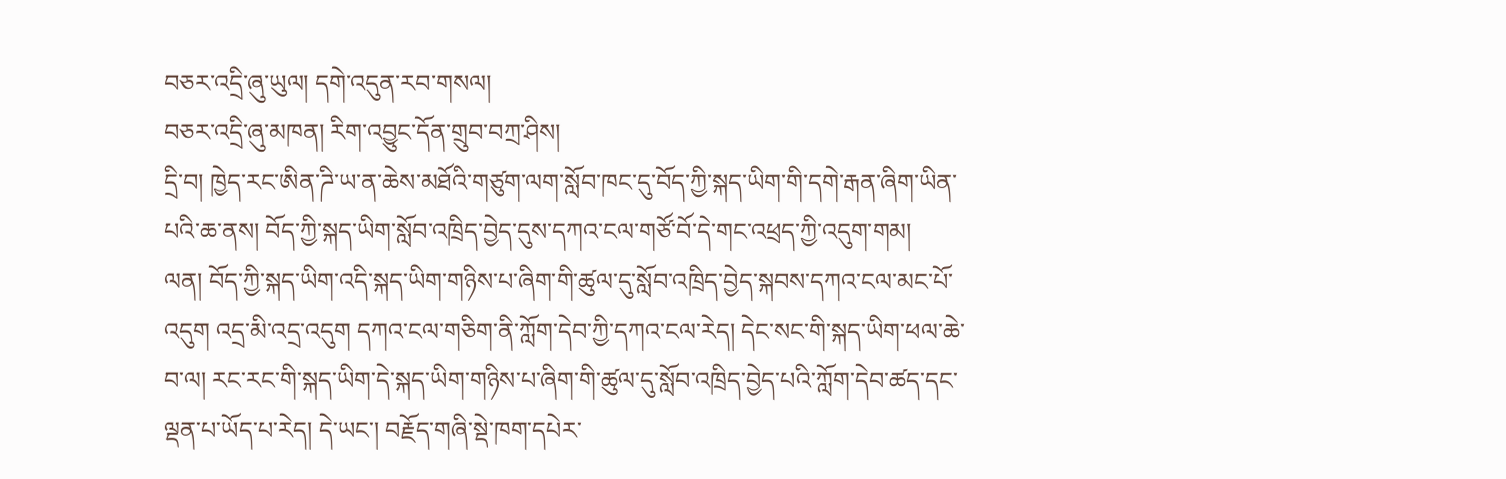བཅར་འདྲི་ཞུ་ཡུལ། དགེ་འདུན་རབ་གསལ།
བཅར་འདྲི་ཞུ་མཁན། རིག་འབྱུང་དོན་གྲུབ་བཀྲ་ཤིས།
དྲི་བ། ཁྱེད་རང་ཨིན་ཌི་ཡ་ན་ཆེས་མཐོའི་གཙུག་ལག་སློབ་ཁང་དུ་བོད་ཀྱི་སྐད་ཡིག་གི་དགེ་རྒན་ཞིག་ཡིན་པའི་ཆ་ནས། བོད་ཀྱི་སྐད་ཡིག་སློབ་འཁྲིད་བྱེད་དུས་དཀའ་ངལ་གཙོ་བོ་དེ་གང་འཕྲད་ཀྱི་འདུག་གམ།
ལན། བོད་ཀྱི་སྐད་ཡིག་འདི་སྐད་ཡིག་གཉིས་པ་ཞིག་གི་ཚུལ་དུ་སློབ་འཁྲིད་བྱེད་སྐབས་དཀའ་ངལ་མང་པོ་འདུག འདྲ་མི་འདྲ་འདུག དཀའ་ངལ་གཅིག་ནི་ཀློག་དེབ་ཀྱི་དཀའ་ངལ་རེད། དེང་སང་གི་སྐད་ཡིག་ཕལ་ཆེ་བ་ལ། རང་རང་གི་སྐད་ཡིག་དེ་སྐད་ཡིག་གཉིས་པ་ཞིག་གི་ཚུལ་དུ་སློབ་འཁྲིད་བྱེད་པའི་ཀློག་དེབ་ཚད་དང་ལྡན་པ་ཡོད་པ་རེད། དེ་ཡང་། བརྗོད་གཞི་སྡེ་ཁག་དཔེར་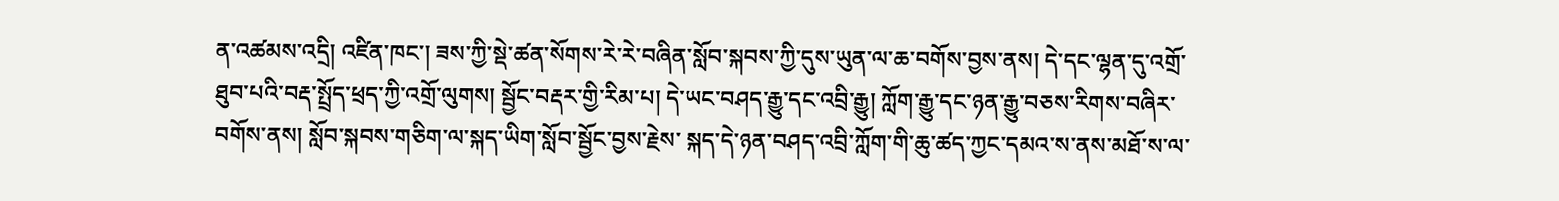ན་འཚམས་འདྲི། འཛིན་ཁང་། ཟས་ཀྱི་སྡེ་ཚན་སོགས་རེ་རེ་བཞིན་སློབ་སྐབས་ཀྱི་དུས་ཡུན་ལ་ཆ་བགོས་བྱས་ནས། དེ་དང་ལྷན་དུ་འགྲོ་ཐུབ་པའི་བརྡ་སྤྲོད་ཕྲད་ཀྱི་འགྲོ་ལུགས། སྦྱོང་བརྡར་གྱི་རིམ་པ། དེ་ཡང་བཤད་རྒྱུ་དང་འབྲི་རྒྱུ། ཀློག་རྒྱུ་དང་ཉན་རྒྱུ་བཅས་རིགས་བཞིར་བགོས་ནས། སློབ་སྐབས་གཅིག་ལ་སྐད་ཡིག་སློབ་སྦྱོང་བྱས་རྗེས་ སྐད་དེ་ཉན་བཤད་འབྲི་ཀློག་གི་ཆུ་ཚད་ཀྱང་དམའ་ས་ནས་མཐོ་ས་ལ་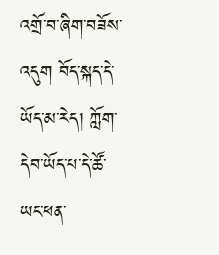འགྲོ་བ་ཞིག་བཟོས་འདུག བོད་སྐད་དེ་ཡོད་མ་རེད། ཀློག་དེབ་ཡོད་པ་དེ་ཚོ་ཡང་ཕན་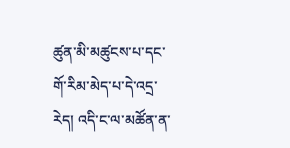ཚུན་མི་མཚུངས་པ་དང་གོ་རིམ་མེད་པ་དེ་འདྲ་རེད། འདི་ང་ལ་མཚོན་ན་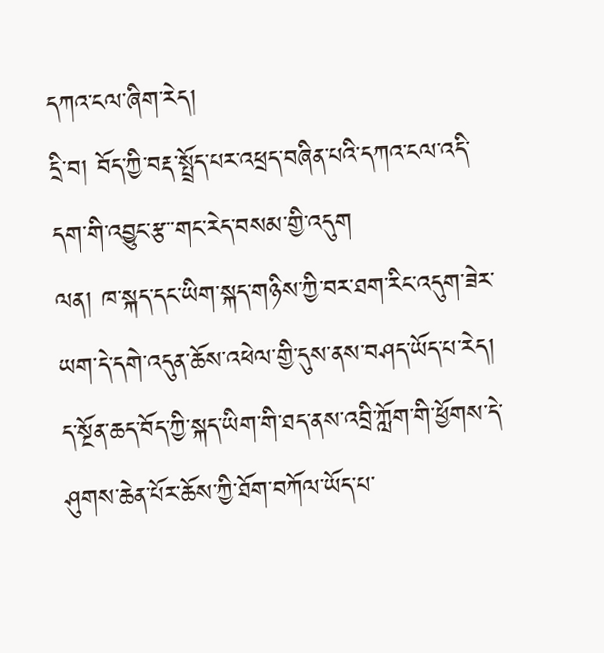དཀའ་ངལ་ཞིག་རེད།
དྲི་བ། བོད་ཀྱི་བརྡ་སྤྲོད་པར་འཕྲད་བཞིན་པའི་དཀའ་ངལ་འདི་དག་གི་འབྱུང་རྩ་་གང་རེད་བསམ་གྱི་འདུག
ལན། ཁ་སྐད་དང་ཡིག་སྐད་གཉིས་ཀྱི་བར་ཐག་རིང་འདུག་ཟེར་ཡག་དེ་དགེ་འདུན་ཆོས་འཕེལ་གྱི་དུས་ནས་བཤད་ཡོད་པ་རེད། ད་སྔོན་ཆད་བོད་ཀྱི་སྐད་ཡིག་གི་ཐད་ནས་འབྲི་ཀློག་གི་ཕྱོགས་དེ་ཤུགས་ཆེན་པོར་ཆོས་ཀྱི་ཐོག་བཀོལ་ཡོད་པ་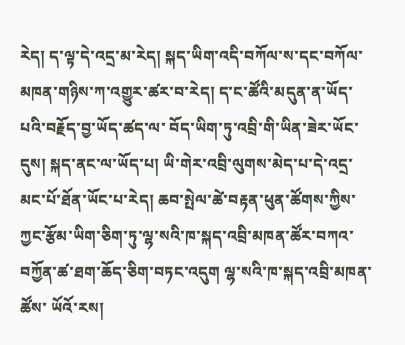རེད། ད་ལྟ་དེ་འདྲ་མ་རེད། སྐད་ཡིག་འདི་བཀོལ་ས་དང་བཀོལ་མཁན་གཉིས་ཀ་འགྱུར་ཚར་བ་རེད། ད་ང་ཚོའི་མདུན་ན་ཡོད་པའི་བརྗོད་བྱ་ཡོད་ཚད་ལ་ བོད་ཡིག་ཏུ་འབྲི་གི་ཡིན་ཟེར་ཡོང་དུས། སྐད་ནང་ལ་ཡོད་པ། ཡི་གེར་འབྲི་ལུགས་མེད་པ་དེ་འདྲ་མང་པོ་ཐོན་ཡོང་པ་རེད། ཆབ་སྤེལ་ཚེ་བརྟན་ཕུན་ཚོགས་ཀྱིས་ཀྱང་རྩོམ་ཡིག་ཅིག་ཏུ་ལྷ་སའི་ཁ་སྐད་འབྲི་མཁན་ཚོར་བཀའ་བཀྱོན་ཚ་ཐག་ཆོད་ཅིག་བཏང་འདུག ལྷ་སའི་ཁ་སྐད་འབྲི་མཁན་ཚོས་ ཡོའོ་རས།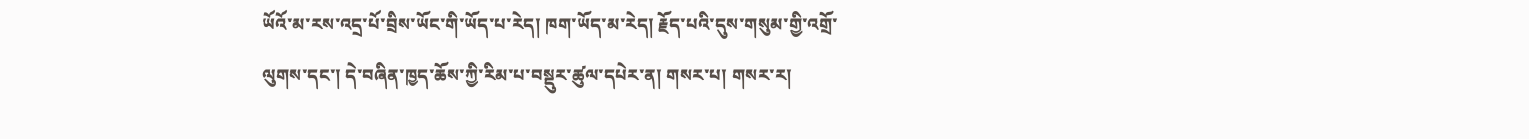ཡོའོ་མ་རས་འདྲ་པོ་བྲིས་ཡོང་གི་ཡོད་པ་རེད། ཁག་ཡོད་མ་རེད། རྗོད་པའི་དུས་གསུམ་གྱི་འགྲོ་ལུགས་དང་། དེ་བཞིན་ཁྱད་ཆོས་ཀྱི་རིམ་པ་བསྡུར་ཚུལ་དཔེར་ན། གསར་པ། གསར་ར།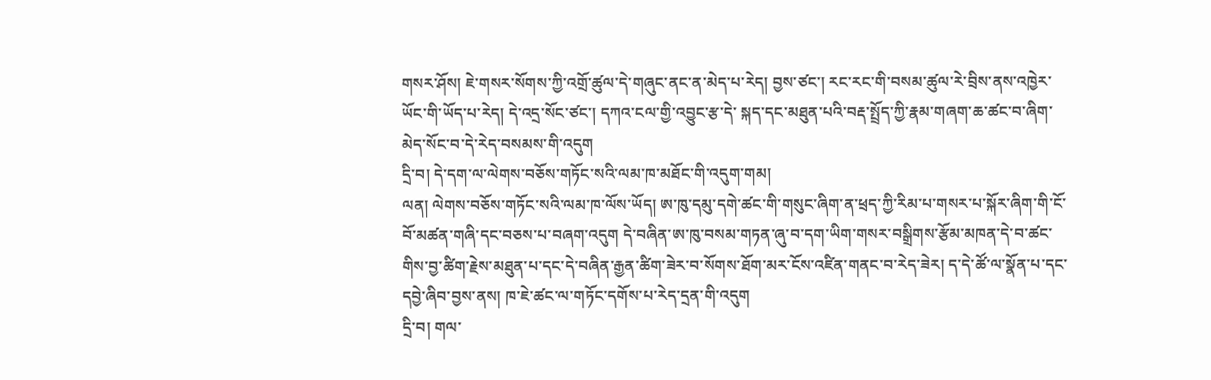གསར་ཤོས། ཇེ་གསར་སོགས་ཀྱི་འགྲོ་ཚུལ་དེ་གཞུང་ནང་ན་མེད་པ་རེད། བྱས་ཙང་། རང་རང་གི་བསམ་ཚུལ་རེ་བྲིས་ནས་འཁྱེར་ཡོང་གི་ཡོད་པ་རེད། དེ་འདྲ་སོང་ཙང་། དཀའ་ངལ་གྱི་འབྱུང་རྩ་དེ་ སྐད་དང་མཐུན་པའི་བརྡ་སྤྲོད་ཀྱི་རྣམ་གཞག་ཆ་ཚང་བ་ཞིག་མེད་སོང་བ་དེ་རེད་བསམས་གི་འདུག
དྲི་བ། དེ་དག་ལ་ལེགས་བཅོས་གཏོང་སའི་ལམ་ཁ་མཐོང་གི་འདུག་གམ།
ལན། ལེགས་བཅོས་གཏོང་སའི་ལམ་ཁ་ལོས་ཡོད། ཨ་ཁུ་དམུ་དགེ་ཚང་གི་གསུང་ཞིག་ན་ཕྲད་ཀྱི་རིམ་པ་གསར་པ་སྐོར་ཞིག་གི་ངོ་བོ་མཚན་གཞི་དང་བཅས་པ་བཞག་འདུག དེ་བཞིན་ཨ་ཁུ་བསམ་གཏན་ཞུ་བ་དག་ཡིག་གསར་བསྒྲིགས་རྩོམ་མཁན་དེ་བ་ཚང་གིས་བྱ་ཚིག་རྗེས་མཐུན་པ་དང་དེ་བཞིན་རྒྱན་ཚིག་ཟེར་བ་སོགས་ཐོག་མར་ངོས་འཛིན་གནང་བ་རེད་ཟེར། ད་དེ་ཚོ་ལ་སྣོན་པ་དང་དབྱེ་ཞིབ་བྱས་ནས། ཁ་ཇེ་ཚང་ལ་གཏོང་དགོས་པ་རེད་དྲན་གི་འདུག
དྲི་བ། གལ་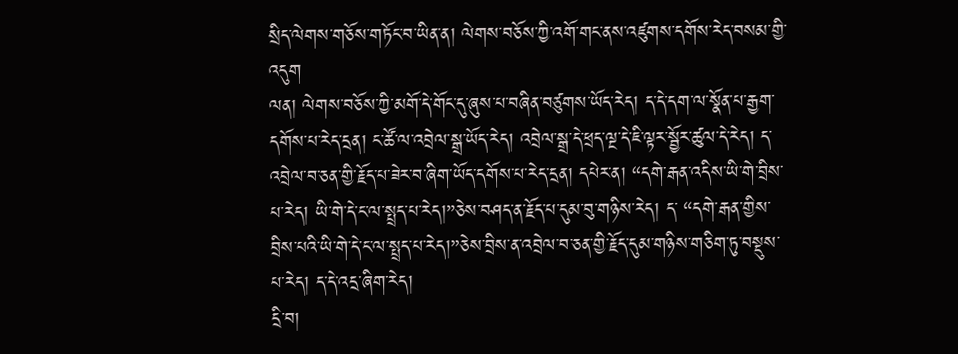སྲིད་ལེགས་གཅོས་གཏོང་བ་ཡིན་ན། ལེགས་བཅོས་ཀྱི་འགོ་གང་ནས་འཛུགས་དགོས་རེད་བསམ་གྱི་འདུག
ལན། ལེགས་བཅོས་ཀྱི་མགོ་དེ་གོང་དུ་ཞུས་པ་བཞིན་བཙུགས་ཡོད་རེད། ད་དེ་དག་ལ་སྣོན་པ་རྒྱག་དགོས་པ་རེད་དྲན། ང་ཚོ་ལ་འབྲེལ་སྒྲ་ཡོད་རེད། འབྲེལ་སྒྲ་དེ་ཕྲད་ལྔ་དེ་ཇི་ལྟར་སྦྱོར་ཚུལ་དེ་རེད། ད་འབྲེལ་བ་ཅན་གྱི་རྗོད་པ་ཟེར་བ་ཞིག་ཡོད་དགོས་པ་རེད་དྲན། དཔེར་ན། “དགེ་རྒན་འདིས་ཡི་གེ་བྲིས་པ་རེད། ཡི་གེ་དེ་ང་ལ་སྤྲད་པ་རེད།”ཅེས་བཤད་ན་རྗོད་པ་དུམ་བུ་གཉིས་རེད། ད་ “དགེ་རྒན་གྱིས་བྲིས་པའི་ཡི་གེ་དེ་ང་ལ་སྤྲད་པ་རེད།”ཅེས་བྲིས་ན་འབྲེལ་བ་ཅན་གྱི་རྗོད་དུམ་གཉིས་གཅིག་ཏུ་བསྡུས་པ་རེད། ད་དེ་འདྲ་ཞིག་རེད།
དྲི་བ།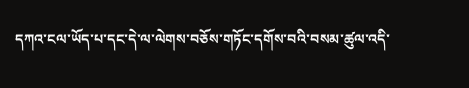དཀའ་ངལ་ཡོད་པ་དང་དེ་ལ་ལེགས་བཅོས་གཏོང་དགོས་བའི་བསམ་ཚུལ་འདི་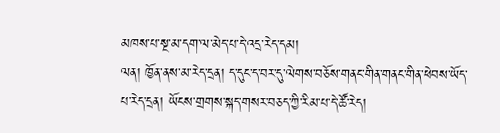མཁས་པ་སྔ་མ་དག་ལ་མེད་པ་དེ་འདྲ་རེད་དམ།
ལན། ཁྱོན་ནས་མ་རེད་དྲན། ད་དུང་ད་བར་དུ་ལེགས་བཅོས་གནང་གིན་གནང་གིན་ཕེབས་ཡོད་པ་རེད་དྲན། ཡོངས་གྲགས་སྐད་གསར་བཅད་ཀྱི་རིམ་པ་དེ་ཚོ་རེད།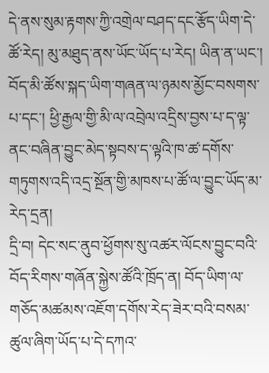དེ་ནས་སུམ་རྟགས་ཀྱི་འགྲེལ་བཤད་དང་རྩོད་ཡིག་དེ་ཚོ་རེད། མུ་མཐུད་ནས་ཡོང་ཡོད་པ་རེད། ཡིན་ན་ཡང་། བོད་མི་ཚོས་སྐད་ཡིག་གཞན་ལ་ཉམས་མྱོང་བསགས་པ་དང་། ཕྱི་རྒྱལ་གྱི་མི་ལ་འབྲེལ་འདྲིས་བྱས་པ་ད་ལྟ་ནང་བཞིན་བྱུང་མེད་སྟབས་ད་ལྟའི་ཁ་ཚ་དགོས་གཏུགས་འདི་འདྲ་སྔོན་གྱི་མཁས་པ་ཚོ་ལ་བྱུང་ཡོད་མ་རེད་དྲན།
དྲི་བ། དེང་སང་ནུབ་ཕྱོགས་སུ་འཚར་ལོངས་བྱུང་བའི་བོད་རིགས་གཞོན་སྐྱེས་ཚོའི་ཁྲོད་ན། བོད་ཡིག་ལ་གཅོད་མཚམས་འཇོག་དགོས་རེད་ཟེར་བའི་བསམ་ཚུལ་ཞིག་ཡོད་པ་དེ་དཀའ་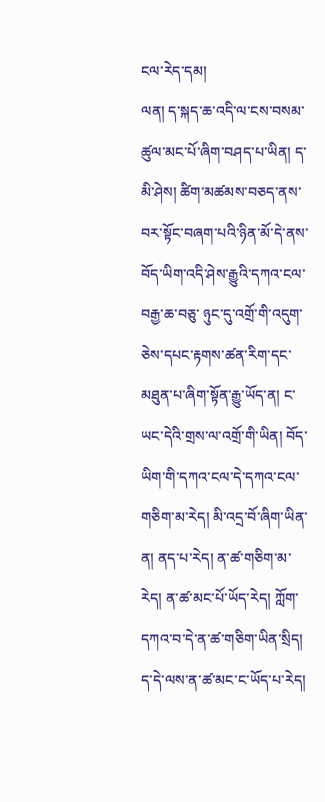ངལ་རེད་དམ།
ལན། ད་སྐད་ཆ་འདི་ལ་ངས་བསམ་ཚུལ་མང་པོ་ཞིག་བཤད་པ་ཡིན། ད་མི་ཤེས། ཚིག་མཚམས་བཅད་ནས་བར་སྟོང་བཞག་པའི་ཉིན་མོ་དེ་ནས་བོད་ཡིག་འདི་ཤེས་རྒྱུའི་དཀའ་ངལ་བརྒྱ་ཆ་བཅུ་ ཉུང་དུ་འགྲོ་གི་འདུག་ཅེས་དཔང་རྟགས་ཚན་རིག་དང་མཐུན་པ་ཞིག་སྟོན་རྒྱུ་ཡོད་ན། ང་ཡང་དེའི་གྲས་ལ་འགྲོ་གི་ཡིན། བོད་ཡིག་གི་དཀའ་ངལ་དེ་དཀའ་ངལ་གཅིག་མ་རེད། མི་འདྲ་བོ་ཞིག་ཡིན་ན། ནད་པ་རེད། ན་ཚ་གཅིག་མ་རེད། ན་ཚ་མང་པོ་ཡོད་རེད། ཀློག་དཀའ་བ་དེ་ན་ཚ་གཅིག་ཡིན་སྲིད། ད་དེ་ལས་ན་ཚ་མང་ང་ཡོད་པ་རེད།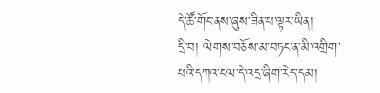དེ་ཚོ་གོང་ནས་ཞུས་ཟིན་པ་ལྟར་ཡིན།
དྲི་བ། ལེགས་བཅོས་མ་བཏང་ན་མི་འགྲིག་པའི་དཀའ་ངལ་དེ་འདྲ་ཞིག་རེད་དམ།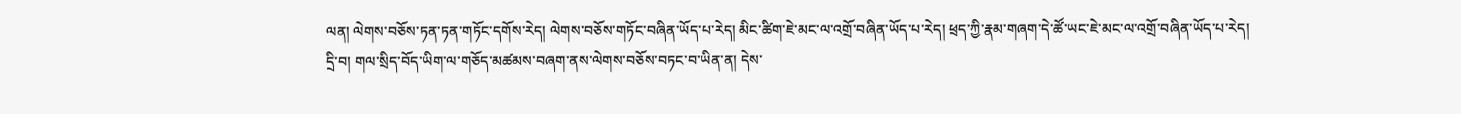ལན། ལེགས་བཅོས་ཏན་ཏན་གཏོང་དགོས་རེད། ལེགས་བཅོས་གཏོང་བཞིན་ཡོད་པ་རེད། མིང་ཚིག་ཇེ་མང་ལ་འགྲོ་བཞིན་ཡོད་པ་རེད། ཕྲད་ཀྱི་རྣམ་གཞག་དེ་ཚོ་ཡང་ཇེ་མང་ལ་འགྲོ་བཞིན་ཡོད་པ་རེད།
དྲི་བ། གལ་སྲིད་བོད་ཡིག་ལ་གཅོད་མཚམས་བཞག་ནས་ལེགས་བཅོས་བཏང་བ་ཡིན་ན། དེས་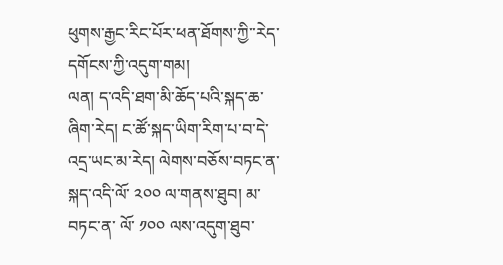ཕུགས་རྒྱང་རིང་པོར་ཕན་ཐོགས་ཀྱི་་རེད་དགོངས་ཀྱི་འདུག་གམ།
ལན། ད་འདི་ཐག་མི་ཆོད་པའི་སྐད་ཆ་ཞིག་རེད། ང་ཚོ་སྐད་ཡིག་རིག་པ་བ་དེ་འདྲ་ཡང་མ་རེད། ལེགས་བཅོས་བཏང་ན་སྐད་འདི་ལོ་ ༢༠༠ ལ་གནས་ཐུབ། མ་བཏང་ན་ ལོ་ ༡༠༠ ལས་འདུག་ཐུབ་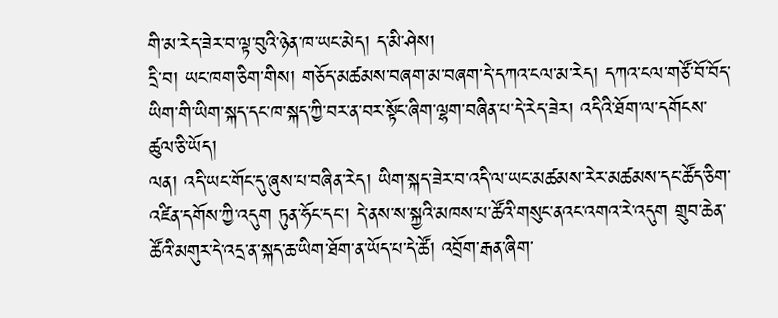གི་མ་རེད་ཟེར་བ་ལྟ་བུའི་ཉེན་ཁ་ཡང་མེད། ད་མི་ཤེས།
དྲི་བ། ཡང་ཁག་ཅིག་གིས། གཅོད་མཚམས་བཞག་མ་བཞག་དེ་དཀའ་ངལ་མ་རེད། དཀའ་ངལ་གཙོ་བོ་བོད་ཡིག་གི་ཡིག་སྐད་དང་ཁ་སྐད་ཀྱི་བར་ན་བར་སྟོང་ཞིག་ལྷག་བཞིན་པ་དེ་རེད་ཟེར། འདིའི་ཐོག་ལ་དགོངས་ཚུལ་ཅི་ཡོད།
ལན། འདི་ཡང་གོང་དུ་ཞུས་པ་བཞིན་རེད། ཡིག་སྐད་ཟེར་བ་འདི་ལ་ཡང་མཚམས་རེར་མཚམས་དང་ཚོད་ཅིག་འཛིན་དགོས་ཀྱི་འདུག ཏུན་ཧོང་དང་། དེ་ནས་ས་སྐྱའི་མཁས་པ་ཚོའི་གསུང་ནའང་འགའ་རེ་འདུག གྲུབ་ཆེན་ཚོའི་མགུར་དེ་འདྲ་ན་སྐད་ཆ་ཡིག་ཐོག་ན་ཡོད་པ་དེ་ཚོ། འབྲོག་རྒན་ཞིག་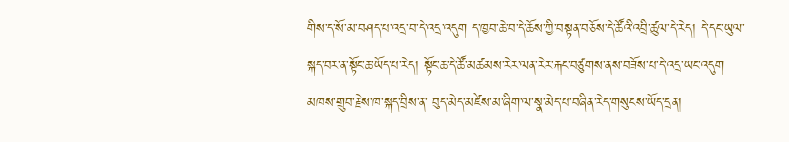གིས་ད་སོ་མ་བཤད་པ་འདྲ་བ་དེ་འདྲ་འདུག ད་ཁྱབ་ཆེ་བ་དེ་ཆོས་ཀྱི་བསྟན་བཅོས་དེ་ཚོའི་འབྲི་ཚུལ་དེ་རེད། དེ་དང་ཡུལ་སྐད་བར་ན་སྟོང་ཆ་ཡོད་པ་རེད། སྟོང་ཆ་དེ་ཚོ་མཚམས་རེར་ལན་རེར་རྐང་བཙུགས་ནས་བཟོས་པ་དེ་འདྲ་ཡང་འདུག མཁས་གྲུབ་རྗེས་ཁ་སྐད་བྲིས་ན་ བུད་མེད་མཛེས་མ་ཞིག་ལ་སྣ་མེད་པ་བཞིན་རེད་གསུངས་ཡོད་དྲན།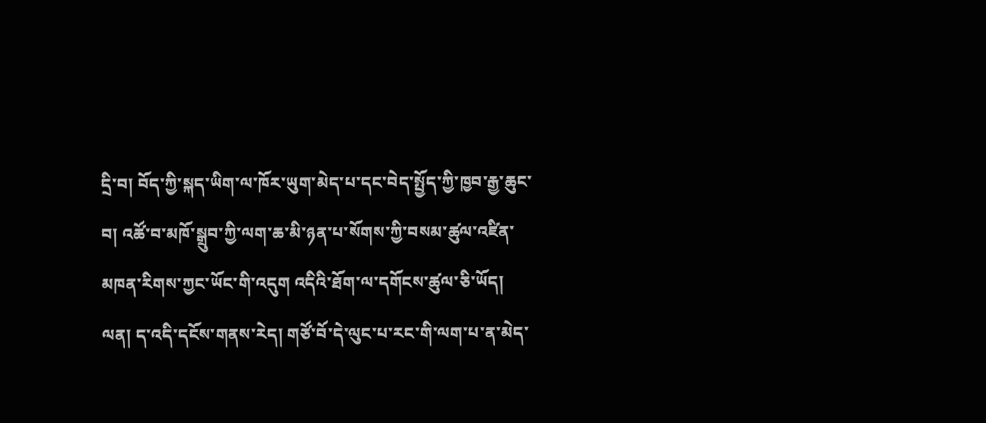དྲི་བ། བོད་ཀྱི་སྐད་ཡིག་ལ་ཁོར་ཡུག་མེད་པ་དང་བེད་སྤྱོད་ཀྱི་ཁྱབ་རྒྱ་ཆུང་བ། འཚོ་བ་མཁོ་སྒྲུབ་ཀྱི་ལག་ཆ་མི་ཉན་པ་སོགས་ཀྱི་བསམ་ཚུལ་འཛིན་མཁན་རིགས་ཀྱང་ཡོང་གི་འདུག འདིའི་ཐོག་ལ་དགོངས་ཚུལ་ཅི་ཡོད།
ལན། ད་འདི་དངོས་གནས་རེད། གཙོ་བོ་དེ་ལུང་པ་རང་གི་ལག་པ་ན་མེད་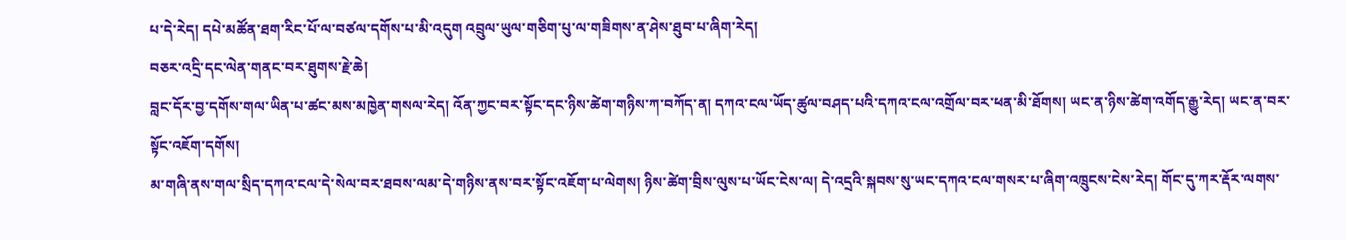པ་དེ་རེད། དཔེ་མཚོན་ཐག་རིང་པོ་ལ་བཙལ་དགོས་པ་མི་འདུག འབྲུལ་ཡུལ་གཅིག་པུ་ལ་གཟིགས་ན་ཤེས་ཐུབ་པ་ཞིག་རེད།
བཅར་འདྲི་དང་ལེན་གནང་བར་ཐུགས་རྗེ་ཆེ།
བླང་དོར་བྱ་དགོས་གལ་ཡིན་པ་ཚང་མས་མཁྱེན་གསལ་རེད། འོན་ཀྱང་བར་སྟོང་དང་ཉིས་ཚེག་གཉིས་ཀ་བཀོད་ན། དཀའ་ངལ་ཡོད་ཚུལ་བཤད་པའི་དཀའ་ངལ་འགྲོལ་བར་ཕན་མི་ཐོགས། ཡང་ན་ཉིས་ཚེག་འགོད་རྒྱུ་རེད། ཡང་ན་བར་སྟོང་འཇོག་དགོས།
མ་གཞི་ནས་གལ་སྲིད་དཀའ་ངལ་དེ་སེལ་བར་ཐབས་ལམ་དེ་གཉིས་ནས་བར་སྟོང་འཇོག་པ་ལེགས། ཉིས་ཚེག་བྲིས་ལུས་པ་ཡོང་ངེས་ལ། དེ་འདྲའི་སྐབས་སུ་ཡང་དཀའ་ངལ་གསར་པ་ཞིག་འཁྲུངས་ངེས་རེད། གོང་དུ་ཀར་རྡོར་ལགས་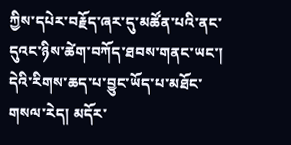ཀྱིས་དཔེར་བརྗོད་ཞར་དུ་མཚོན་པའི་ནང་དུའང་ཉིས་ཚེག་བཀོད་ཐབས་གནང་ཡང་། དེའི་རིགས་ཆད་པ་བྱུང་ཡོད་པ་མཐོང་གསལ་རེད། མདོར་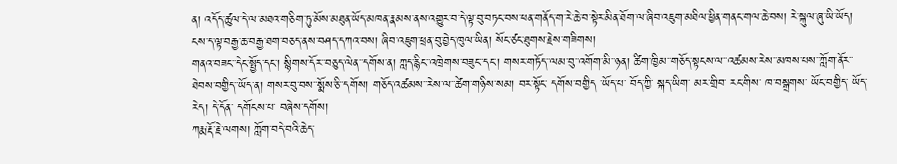ན། འདོད་ཚུལ་དེ་ལ་མཐའ་གཅིག་ཏུ་མོས་མཐུན་ཡོད་མཁན་རྣམས་ནས་འགྱུར་བ་དེ་ལྟ་བུ་བཏང་བས་ཕན་གནོད་ག་རེ་ཆེ་བ་སྟེར་མིན་ཐོག་ལ་ཞིབ་འཇུག་མཐིལ་ཕྱིན་གནང་གལ་ཆེ་བས། རེ་སྐུལ་ཞུ་ཡི་ཡོད། ངས་ད་ལྟ་བརྒྱ་ཆ་བརྒྱ་ཐག་བཅད་ནས་བཤད་དཀའ་བས། ཞིབ་འཇུག་ཕྲན་བུ་བྱེད་ཁུལ་ཡིན། སོང་ཙང་ཐུགས་རྗེས་གཟིགས།
གནའ་བཟང་་དེང་སྤྱོད་དང་། སྙིགས་དོར་་བཅུད་ལེན་་དགོས་ན། ཀླད་རྙིང་་འཁྲེགས་བཟུང་་དང་། གསར་གཏོད་་ལམ་བུ་་འགོག་མི་་ཉན། ཚིག་ཁྱིམ་་གཅོད་སྟངས་ལ་་འཚམས་རེས་་མཁས་པས་་ཀློག་ནོར་་ཐེབས་བགྱིད་་ཡོད་ན། གསར་བུ་བས་་སྨོས་ཅི་་དགོས། གཅོད་འཚམས་་རེས་ལ་་ཚེག་གཉིས་སམ། བར་སྟོང་ དགོས་བགྱིད ་ཡོད་པ་ བོད་ཀྱི་ སྐད་ཡིག་ མར་གྲིབ་ རང་གིས་ ཁ་བསྒྲགས་ ཡོང་བགྱིད་ ཡོད་རེད། དེ་དོན་ དགོངས་པ་ བཞེས་དགོས།
ཀརྨ་རྡོ་རྗེ་ལགས། ཀློག་བདེ་བའི་ཆེད་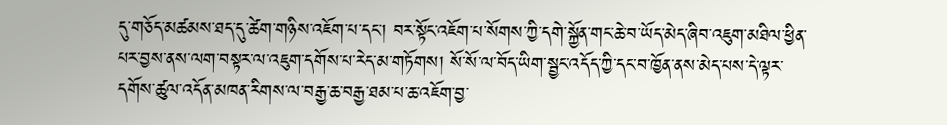དུ་གཅོད་མཚམས་ཐད་དུ་ཚེག་གཉིས་འཇོག་པ་དང་། བར་སྟོང་འཇོག་པ་སོགས་ཀྱི་དགེ་སྐྱོན་གང་ཆེ་བ་ཡོད་མེད་ཞིབ་འཇུག་མཐིལ་ཕྱིན་པར་བྱས་ནས་ལག་བསྟར་ལ་འཇུག་དགོས་པ་རེད་མ་གཏོགས། སོ་སོ་ལ་བོད་ཡིག་སྦྱང་འདོད་ཀྱི་དང་བ་ཁྱོན་ནས་མེད་པས་དེ་ལྟར་དགོས་ཚུལ་འདོན་མཁན་རིགས་ལ་བརྒྱ་ཆ་བརྒྱ་ཐམ་པ་ཆ་འཇོག་བྱ་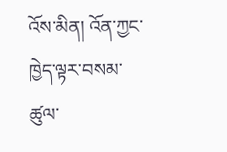འོས་མིན། འོན་ཀྱང་ཁྱེད་ལྟར་བསམ་ཚུལ་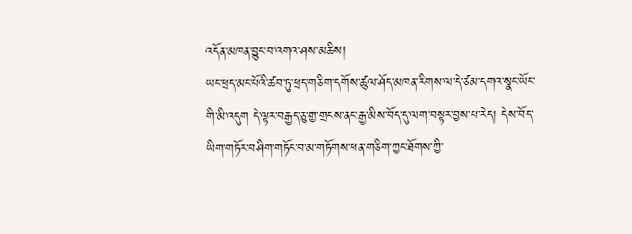འདོན་མཁན་བྱུང་བ་འགའ་ཤས་མཆིས།
ཡང་ཕྲད་མང་པོའི་ཚབ་ཏུ་ཕྲད་གཅིག་དགོས་ཚུལ་ཤོད་མཁན་རིགས་ལ་དེ་ཙམ་དགའ་སྣང་ཡོང་གི་མི་འདུག དེ་ལྟར་བརྒྱད་ཅུ་གྱ་གྲངས་ནང་རྒྱ་མིས་བོད་དུ་ལག་བསྟར་བྱས་པ་རེད། དེས་བོད་ཡིག་གཏོར་བཤིག་གཏོང་བ་མ་གཏོགས་ཕན་གཅིག་ཀྱང་ཐོགས་ཀྱི་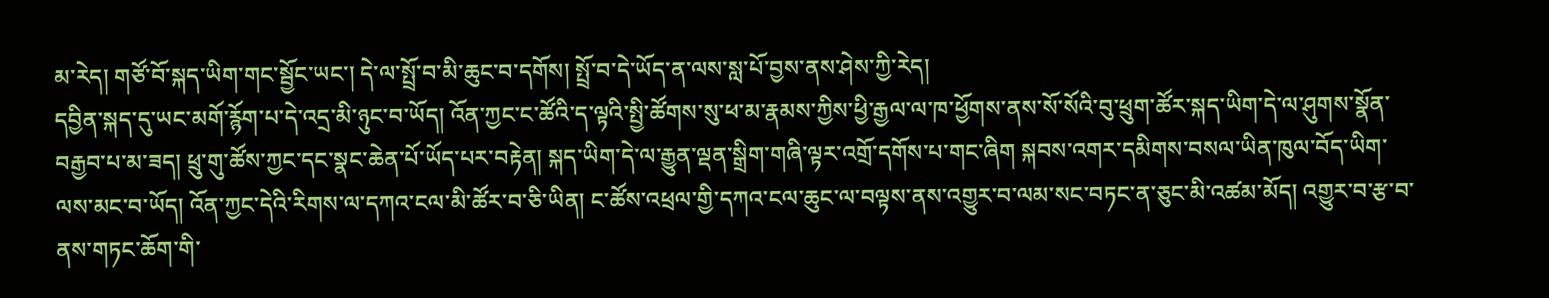མ་རེད། གཙོ་བོ་སྐད་ཡིག་གང་སྦྱོང་ཡང་། དེ་ལ་སྤྲོ་བ་མི་ཆུང་བ་དགོས། སྤྲོ་བ་དེ་ཡོད་ན་ལས་སླ་པོ་བྱས་ནས་ཤེས་ཀྱི་རེད།
དབྱིན་སྐད་དུ་ཡང་མགོ་རྙོག་པ་དེ་འདྲ་མི་ཉུང་བ་ཡོད། འོན་ཀྱང་ང་ཚོའི་ད་ལྟའི་སྤྱི་ཚོགས་སུ་ཕ་མ་རྣམས་ཀྱིས་ཕྱི་རྒྱལ་ལ་ཁ་ཕྱོགས་ནས་སོ་སོའི་བུ་ཕྲུག་ཚོར་སྐད་ཡིག་དེ་ལ་ཤུགས་སྣོན་བརྒྱབ་པ་མ་ཟད། ཕྲུ་གུ་ཚོས་ཀྱང་དང་སྣང་ཆེན་པོ་ཡོད་པར་བརྟེན། སྐད་ཡིག་དེ་ལ་རྒྱུན་ལྡན་སྒྲིག་གཞི་ལྟར་འགྲོ་དགོས་པ་གང་ཞིག སྐབས་འགར་དམིགས་བསལ་ཡིན་ཁུལ་བོད་ཡིག་ལས་མང་བ་ཡོད། འོན་ཀྱང་དེའི་རིགས་ལ་དཀའ་ངལ་མི་ཚོར་བ་ཅི་ཡིན། ང་ཚོས་འཕྲལ་གྱི་དཀའ་ངལ་ཆུང་ལ་བལྟས་ནས་འགྱུར་བ་ལམ་སང་བཏང་ན་ཅུང་མི་འཚམ་མོད། འགྱུར་བ་རྩ་བ་ནས་གཏང་ཆོག་གི་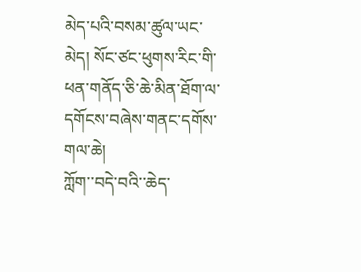མེད་པའི་བསམ་ཚུལ་ཡང་མེད། སོང་ཙང་ཕུགས་རིང་གི་ཕན་གནོད་ཅི་ཆེ་མིན་ཐོག་ལ་དགོངས་བཞེས་གནང་དགོས་གལ་ཆེ།
ཀློག་་བདེ་བའི་་ཆེད་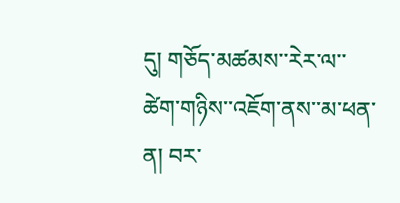དུ། གཅོད་མཚམས་་རེར་ལ་་ཚེག་གཉིས་་འཇོག་ནས་་མ་ཕན་ན། བར་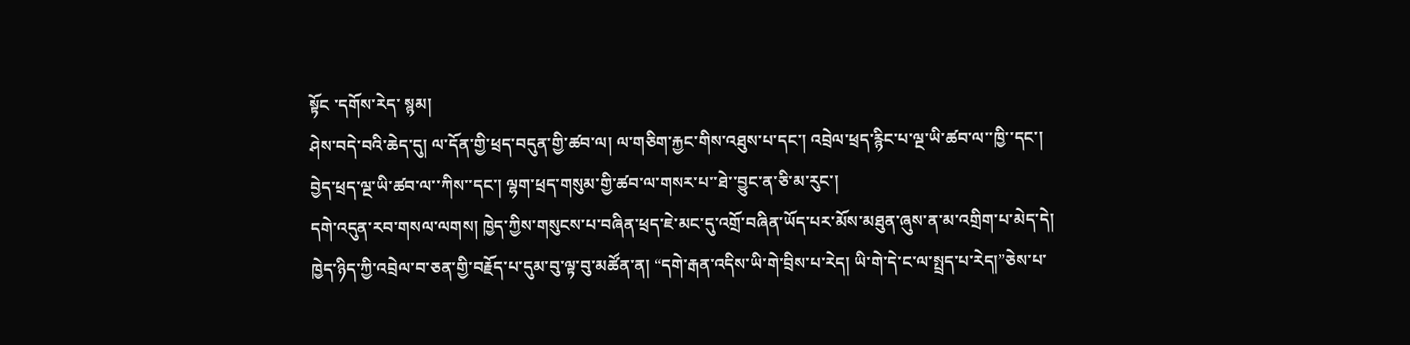སྟོང ་དགོས་རེད་ སྙམ།
ཤེས་བདེ་བའི་ཆེད་དུ། ལ་དོན་གྱི་ཕྲད་བདུན་གྱི་ཚབ་ལ། ལ་གཅིག་རྐྱང་གིས་འཐུས་པ་དང་། འབྲེལ་ཕྲད་རྙིང་པ་ལྔ་ཡི་ཚབ་ལ་་ཁྱི་་དང་། བྱེད་ཕྲད་ལྔ་ཡི་ཚབ་ལ་་ཀིས་་དང་། ལྷག་ཕྲད་གསུམ་གྱི་ཚབ་ལ་གསར་པ་་ཐེ་་བྱུང་ན་ཅི་མ་རུང་།
དགེ་འདུན་རབ་གསལ་ལགས། ཁྱེད་ཀྱིས་གསུངས་པ་བཞིན་ཕྲད་ཇེ་མང་དུ་འགྲོ་བཞིན་ཡོད་པར་མོས་མཐུན་ཞུས་ན་མ་འགྲིག་པ་མེད་དེ། ཁྱེད་ཉིད་ཀྱི་འབྲེལ་བ་ཅན་གྱི་བརྗོད་པ་དུམ་བུ་ལྟ་བུ་མཚོན་ན། “དགེ་རྒན་འདིས་ཡི་གེ་བྲིས་པ་རེད། ཡི་གེ་དེ་ང་ལ་སྤྲད་པ་རེད།”ཅེས་པ་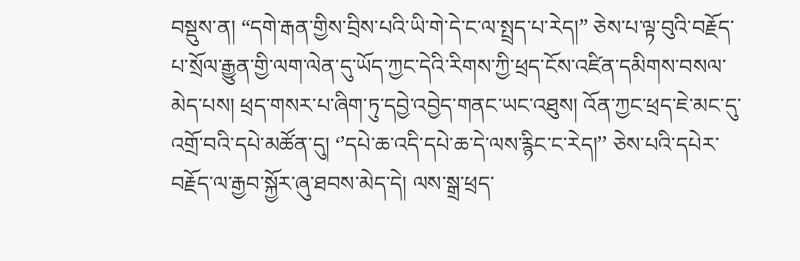བསྡུས་ན། “དགེ་རྒན་གྱིས་བྲིས་པའི་ཡི་གེ་དེ་ང་ལ་སྤྲད་པ་རེད།” ཅེས་པ་ལྟ་བུའི་བརྗོད་པ་སྲོལ་རྒྱུན་གྱི་ལག་ལེན་དུ་ཡོད་ཀྱང་དེའི་རིགས་ཀྱི་ཕྲད་ངོས་འཛིན་དམིགས་བསལ་མེད་པས། ཕྲད་གསར་པ་ཞིག་ཏུ་དབྱེ་འབྱེད་གནང་ཡང་འཐུས། འོན་ཀྱང་ཕྲད་ཇེ་མང་དུ་འགྲོ་བའི་དཔེ་མཚོན་དུ། ‘’དཔེ་ཆ་འདི་དཔེ་ཆ་དེ་ལས་རྙིང་ང་རེད།’’ ཅེས་པའི་དཔེར་བརྗོད་ལ་རྒྱབ་སྐྱོར་ཞུ་ཐབས་མེད་དེ། ལས་སྒྲ་ཕྲད་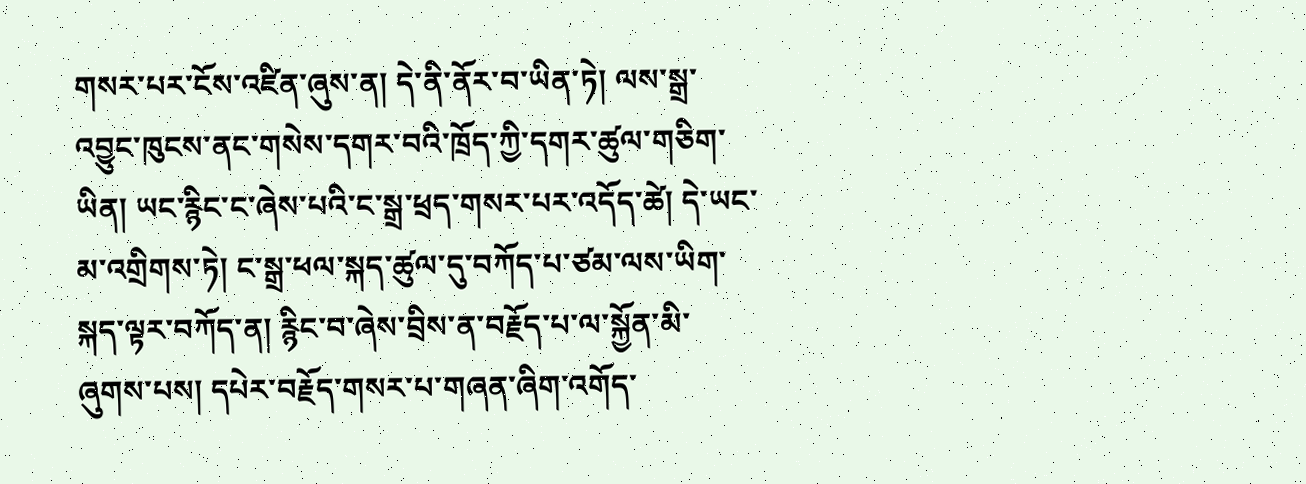གསར་པར་ངོས་འཛིན་ཞུས་ན། དེ་ནི་ནོར་བ་ཡིན་ཏེ། ལས་སྒྲ་འབྱུང་ཁུངས་ནང་གསེས་དགར་བའི་ཁྲོད་ཀྱི་དགར་ཚུལ་གཅིག་ཡིན། ཡང་རྙིང་ང་ཞེས་པའི་ང་སྒྲ་ཕྲད་གསར་པར་འདོད་ཚེ། དེ་ཡང་མ་འགྲིགས་ཏེ། ང་སྒྲ་ཕལ་སྐད་ཚུལ་དུ་བཀོད་པ་ཙམ་ལས་ཡིག་སྐད་ལྟར་བཀོད་ན། རྙིང་བ་ཞེས་བྲིས་ན་བརྗོད་པ་ལ་སྐྱོན་མི་ཞུགས་པས། དཔེར་བརྗོད་གསར་པ་གཞན་ཞིག་འགོད་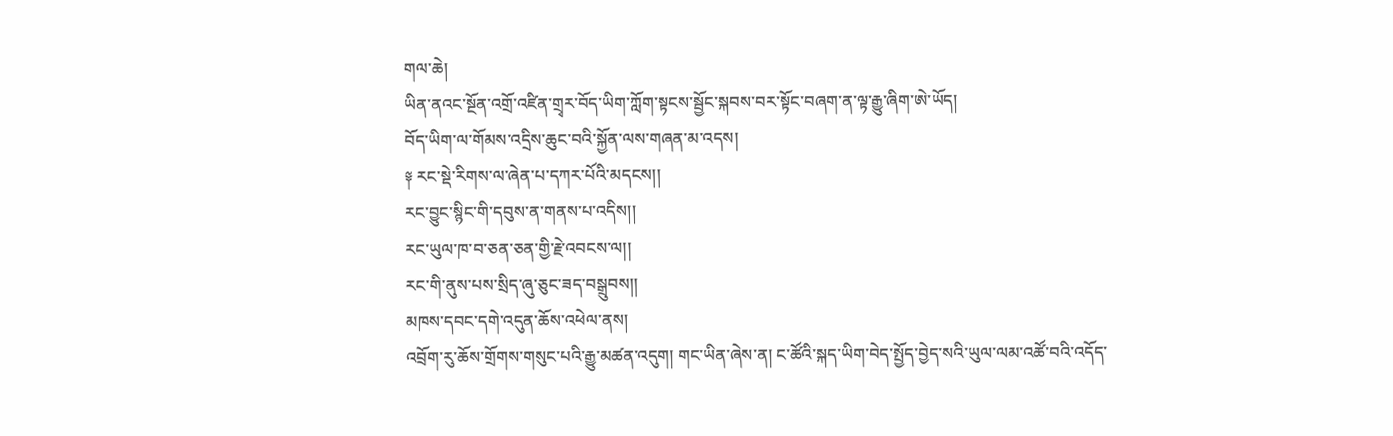གལ་ཆེ།
ཡིན་ནའང་སྔོན་འགྲོ་འཛིན་གྲྭར་བོད་ཡིག་ཀློག་སྟངས་སྦྱོང་སྐབས་བར་སྟོང་བཞག་ན་ལྟ་རྒྱུ་ཞིག་ཨེ་ཡོད།
བོད་ཡིག་ལ་གོམས་འདྲིས་ཆུང་བའི་སྐྱོན་ལས་གཞན་མ་འདས།
༈ རང་སྡེ་རིགས་ལ་ཞེན་པ་དཀར་པོའི་མདངས།།
རང་བྱུང་སྙིང་གི་དབུས་ན་གནས་པ་འདིས།།
རང་ཡུལ་ཁ་བ་ཅན་ཅན་གྱི་རྗེ་འབངས་ལ།།
རང་གི་ནུས་པས་སྲིད་ཞུ་ཅུང་ཟད་བསྒྲུབས།།
མཁས་དབང་དགེ་འདུན་ཆོས་འཕེལ་ནས།
འབྲོག་རུ་ཆོས་གྲོགས་གསུང་པའི་རྒྱུ་མཚན་འདུག། གང་ཡིན་ཞེས་ན། ང་ཚོའི་སྐད་ཡིག་བེད་སྤྱོད་བྱེད་སའི་ཡུལ་ལམ་འཚོ་བའི་འདོད་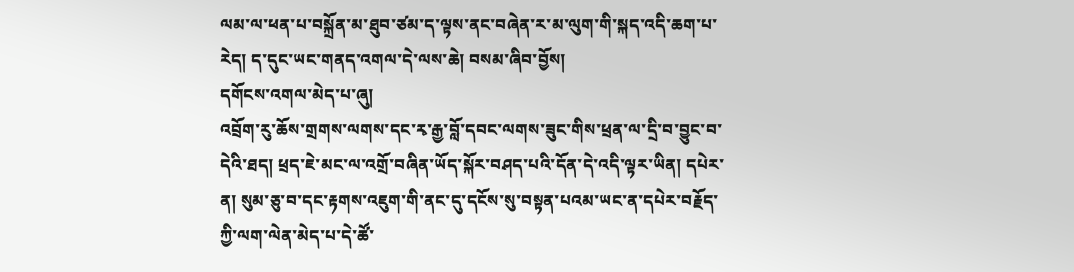ལམ་ལ་ཕན་པ་བསྐྲོན་མ་ཐུབ་ཙམ་ད་ལྟས་ནང་བཞེན་ར་མ་ལུག་གི་སྐད་འདི་ཆག་པ་རེད། ད་དུང་ཡང་གནད་འགལ་དེ་ལས་ཆེ། བསམ་ཞིབ་བྱོས།
དགོངས་འགལ་མེད་པ་ཞུ།
འབྲོག་རུ་ཆོས་གྲགས་ལགས་དང་རྭ་རྒྱ་བློ་དབང་ལགས་ཟུང་གིས་ཕྲན་ལ་དྲི་བ་བྱུང་བ་དེའི་ཐད། ཕྲད་ཇེ་མང་ལ་འགྲོ་བཞིན་ཡོད་སྐོར་བཤད་པའི་དོན་དེ་འདི་ལྟར་ཡིན། དཔེར་ན། སུམ་ཅུ་བ་དང་རྟགས་འཇུག་གི་ནང་དུ་དངོས་སུ་བསྟན་པའམ་ཡང་ན་དཔེར་བརྗོད་ཀྱི་ལག་ལེན་མེད་པ་དེ་ཚོ་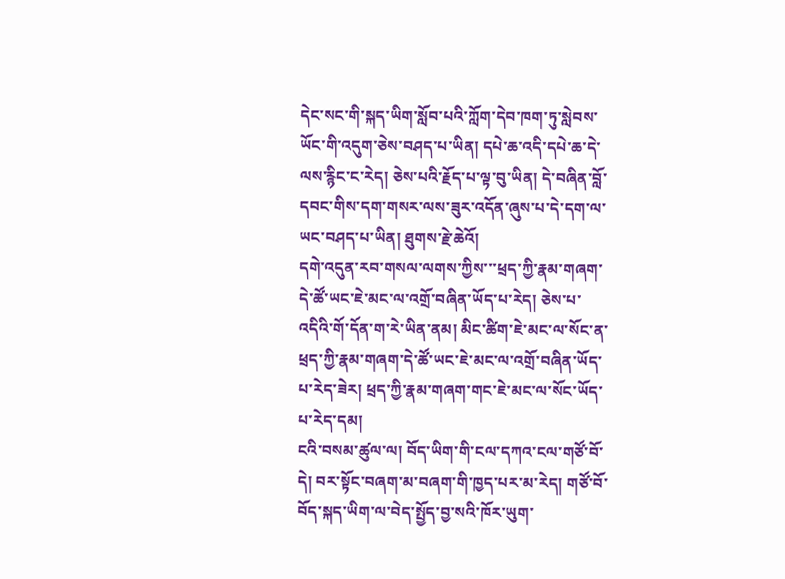དེང་སང་གི་སྐད་ཡིག་སློབ་པའི་ཀློག་དེབ་ཁག་ཏུ་སླེབས་ཡོང་གི་འདུག་ཅེས་བཤད་པ་ཡིན། དཔེ་ཆ་འདི་དཔེ་ཆ་དེ་ལས་རྙིང་ང་རེད། ཅེས་པའི་རྗོད་པ་ལྟ་བུ་ཡིན། དེ་བཞིན་བློ་དབང་གིས་དག་གསར་ལས་ཟུར་འདོན་ཞུས་པ་དེ་དག་ལ་ཡང་བཤད་པ་ཡིན། ཐུགས་རྗེ་ཆེའོ།
དགེ་འདུན་རབ་གསལ་ལགས་ཀྱིས་་་ཕྲད་ཀྱི་རྣམ་གཞག་དེ་ཚོ་ཡང་ཇེ་མང་ལ་འགྲོ་བཞིན་ཡོད་པ་རེད། ཅེས་པ་འདིའི་གོ་དོན་ག་རེ་ཡིན་ནམ། མིང་ཚིག་ཇེ་མང་ལ་སོང་ན་ཕྲད་ཀྱི་རྣམ་གཞག་དེ་ཚོ་ཡང་ཇེ་མང་ལ་འགྲོ་བཞིན་ཡོད་པ་རེད་ཟེར། ཕྲད་ཀྱི་རྣམ་གཞག་གང་ཇེ་མང་ལ་སོང་ཡོད་པ་རེད་དམ།
ངའི་བསམ་ཚུལ་ལ། བོད་ཡིག་གི་ངལ་དཀའ་ངལ་གཙོ་བོ་དེ། བར་སྟོང་བཞག་མ་བཞག་གི་ཁྱད་པར་མ་རེད། གཙོ་བོ་བོད་སྐད་ཡིག་ལ་བེད་སྤྱོད་བྱ་སའི་ཁོར་ཡུག་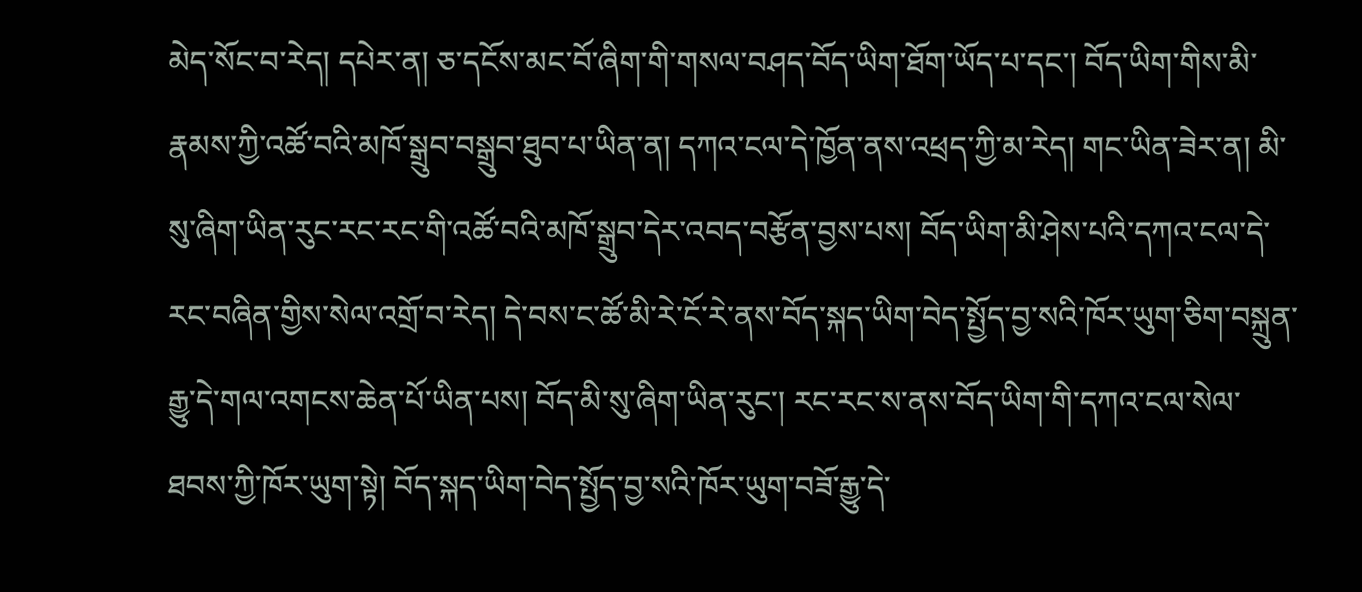མེད་སོང་བ་རེད། དཔེར་ན། ཅ་དངོས་མང་བོ་ཞིག་གི་གསལ་བཤད་བོད་ཡིག་ཐོག་ཡོད་པ་དང་། བོད་ཡིག་གིས་མི་རྣམས་ཀྱི་འཚོ་བའི་མཁོ་སྒྲུབ་བསྒྲུབ་ཐུབ་པ་ཡིན་ན། དཀའ་ངལ་དེ་ཁྱོན་ནས་འཕྲད་ཀྱི་མ་རེད། གང་ཡིན་ཟེར་ན། མི་སུ་ཞིག་ཡིན་རུང་རང་རང་གི་འཚོ་བའི་མཁོ་སྒྲུབ་དེར་འབད་བརྩོན་བྱས་པས། བོད་ཡིག་མི་ཤེས་པའི་དཀའ་ངལ་དེ་རང་བཞིན་གྱིས་སེལ་འགྲོ་བ་རེད། དེ་བས་ང་ཚོ་མི་རེ་ངོ་རེ་ནས་བོད་སྐད་ཡིག་བེད་སྤྱོད་བྱ་སའི་ཁོར་ཡུག་ཅིག་བསྐྲུན་རྒྱུ་དེ་གལ་འགངས་ཆེན་པོ་ཡིན་པས། བོད་མི་སུ་ཞིག་ཡིན་རུང་། རང་རང་ས་ནས་བོད་ཡིག་གི་དཀའ་ངལ་སེལ་ཐབས་ཀྱི་ཁོར་ཡུག་སྟེ། བོད་སྐད་ཡིག་བེད་སྤྱོད་བྱ་སའི་ཁོར་ཡུག་བཟོ་རྒྱུ་དེ་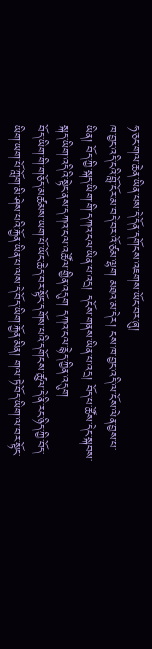ཧ་ཅང་གལ་ཆེན་ཡིན་པས་དེ་དོན་དགོངས་འཇགས་ཡོང་བར་ཞུ།
ཁ་བྱང་འདི་ངའི་བློ་ངོར་མ་བདེ་བར་འོ་ཙམ་ལྷག མཐའ་མ་དེར། ངས་ཁ་བྱང་འདི་ལ་ངོས་ལེན་བྱས་པ་ཡིན། བོད་ཀྱི་སྐད་ཡིག་གི་དཀའ་ངལ་ཡིན་པ་འདྲ། དངོས་གནས་ཡིན་པ་འདྲ། བོད་པ་ཚོས་དེང་སྐབས་སྐད་ཡིག་འདིའི་སྟེང་ནས་དཀའ་ངལ་འཚོལ་གྱིན་འདུག དཀའ་ངལ་རྙེད་ཀྱིན་འདུག
བོད་ཡིག་གི་གཅོད་མཚམས་ཡག་པོ་ཡོང་ཆེད་བར་སྟོང་དགོས་པའི་དགོངས་ཚུལ་དེ་ནི་རང་ཉིད་ཀྱི་བོད་ཡིག་ཡག་པོ་ཀློག་མི་ཤེས་པའི་རྐྱོན་ཡིན་པ་ལས་དེ་བོད་ཡིག་རྐྱོན་མིན། གལ་ཏེ་བོད་ཡིག་ལ་བར་སྟོང་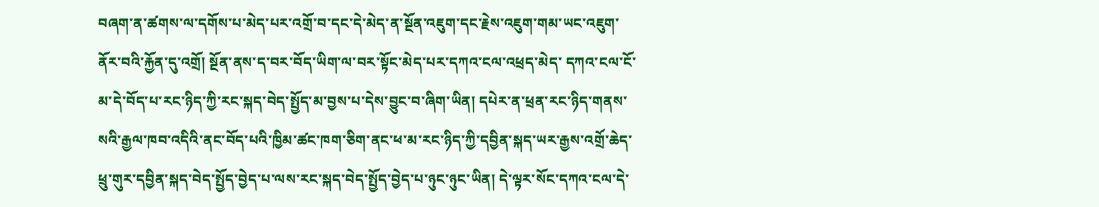བཞག་ན་ཚགས་ལ་དགོས་པ་མེད་པར་འགྲོ་བ་དང་དེ་མེད་ན་སྔོན་འཇུག་དང་རྗེས་འཇུག་གམ་ཡང་འཇུག་ནོར་བའི་རྐྱོན་དུ་འགྲོ། སྔོན་ནས་ད་བར་བོད་ཡིག་ལ་བར་སྟོང་མེད་པར་དཀའ་ངལ་འཕྲད་མེད་ དཀའ་ངལ་ངོ་མ་དེ་བོད་པ་རང་ཉིད་ཀྱི་རང་སྐད་བེད་སྤྱོད་མ་བྱས་པ་དེས་བྱུང་བ་ཞིག་ཡིན། དཔེར་ན་ཕྲན་རང་ཉིད་གནས་སའི་རྒྱལ་ཁབ་འདིའི་ནང་བོད་པའི་ཁྱིམ་ཚང་ཁག་ཅིག་ནང་ཕ་མ་རང་ཉིད་ཀྱི་དབྱིན་སྐད་ཡར་རྒྱས་འགྲོ་ཆེད་ཕྲུ་གུར་དབྱིན་སྐད་བེད་སྤྱོད་བྱེད་པ་ལས་རང་སྐད་བེད་སྤྱོད་བྱེད་པ་ཉུང་ཉུང་ཡིན། དེ་ལྟར་སོང་དཀའ་ངལ་དེ་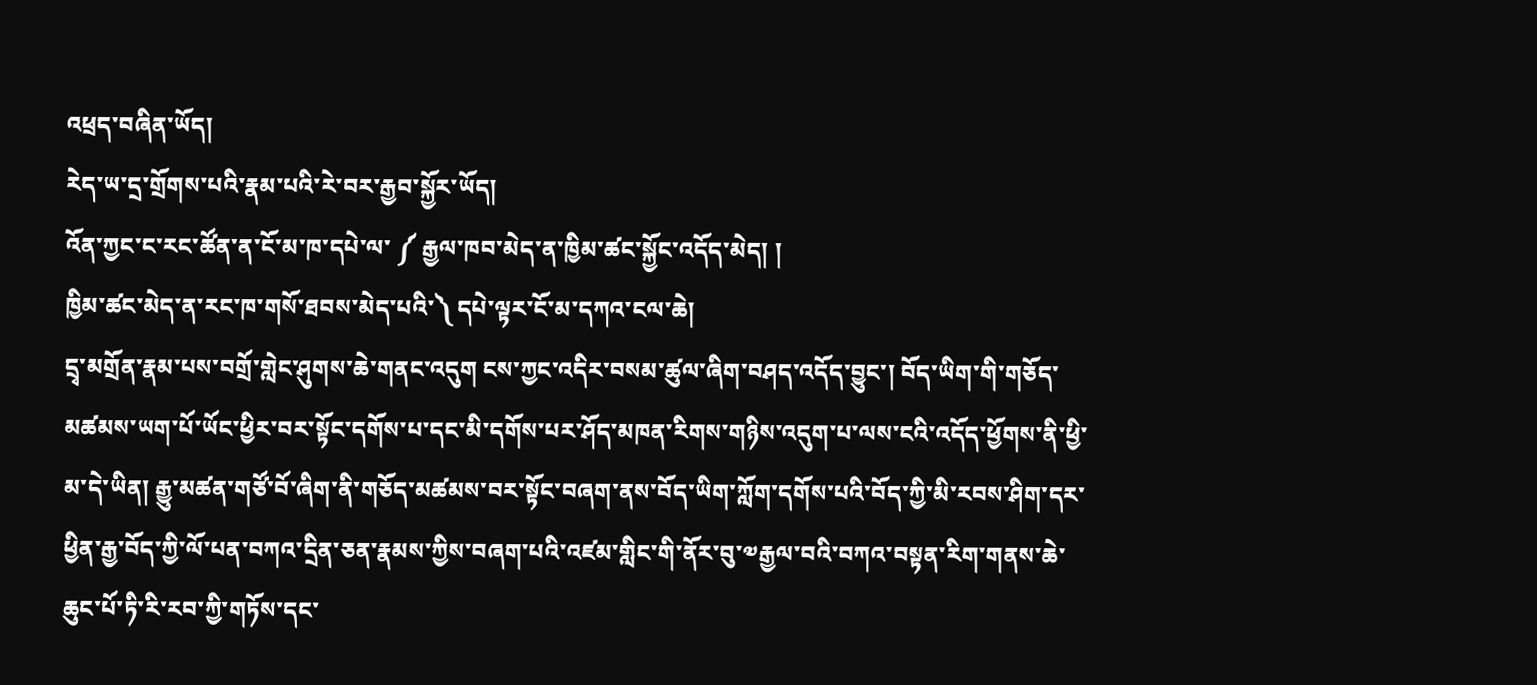འཕྲད་བཞིན་ཡོད།
རེད་ཡ་དྲ་གྲོགས་པའི་རྣམ་པའི་རེ་བར་རྒྱབ་སྐྱོར་ཡོད།
འོན་ཀྱང་ང་རང་ཚོན་ན་ངོ་མ་ཁ་དཔེ་ལ་ ༼ རྒྱལ་ཁབ་མེད་ན་ཁྱིམ་ཚང་སྐྱོང་འདོད་མེད། །
ཁྱིམ་ཚང་མེད་ན་རང་ཁ་གསོ་ཐབས་མེད་པའི་༽ དཔེ་ལྟར་ངོ་མ་དཀའ་ངལ་ཆེ།
དྲྭ་མགྲོན་རྣམ་པས་བགྲོ་གླེང་ཤུགས་ཆེ་གནང་འདུག ངས་ཀྱང་འདིར་བསམ་ཚུལ་ཞིག་བཤད་འདོད་བྱུང་། བོད་ཡིག་གི་གཅོད་མཚམས་ཡག་པོ་ཡོང་ཕྱིར་བར་སྟོང་དགོས་པ་དང་མི་དགོས་པར་ཤོད་མཁན་རིགས་གཉིས་འདུག་པ་ལས་ངའི་འདོད་ཕྱོགས་ནི་ཕྱི་མ་དེ་ཡིན། རྒྱུ་མཚན་གཙོ་བོ་ཞིག་ནི་གཅོད་མཚམས་བར་སྟོང་བཞག་ནས་བོད་ཡིག་ཀློག་དགོས་པའི་བོད་ཀྱི་མི་རབས་ཤིག་དར་ཕྱིན་རྒྱ་བོད་ཀྱི་ལོ་པན་བཀའ་དྲིན་ཅན་རྣམས་ཀྱིས་བཞག་པའི་འཛམ་གླིང་གི་ནོར་བུ་༧རྒྱལ་བའི་བཀའ་བསྟན་རིག་གནས་ཆེ་ཆུང་པོ་ཏི་རི་རབ་ཀྱི་གཏོས་དང་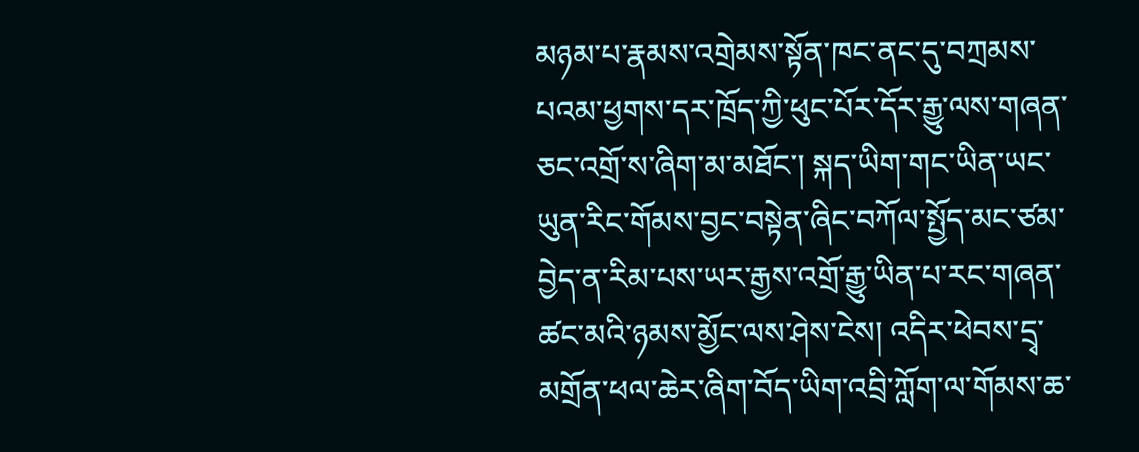མཉམ་པ་རྣམས་འགྲེམས་སྟོན་ཁང་ནང་དུ་བཀྲམས་པའམ་ཕྱགས་དར་ཁྲོད་ཀྱི་ཕུང་པོར་དོར་རྒྱུ་ལས་གཞན་ཅང་འགྲོ་ས་ཞིག་མ་མཐོང་། སྐད་ཡིག་གང་ཡིན་ཡང་ཡུན་རིང་གོམས་བྱང་བསྟེན་ཞིང་བཀོལ་སྤྱོད་མང་ཙམ་བྱེད་ན་རིམ་པས་ཡར་རྒྱས་འགྲོ་རྒྱུ་ཡིན་པ་རང་གཞན་ཚང་མའི་ཉམས་མྱོང་ལས་ཤེས་ངེས། འདིར་ཕེབས་དྲྭ་མགྲོན་ཕལ་ཆེར་ཞིག་བོད་ཡིག་འབྲི་ཀློག་ལ་གོམས་ཆ་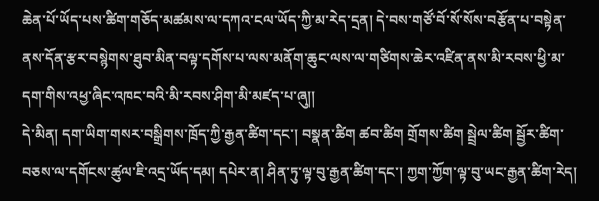ཆེན་པོ་ཡོད་པས་ཚིག་གཅོད་མཚམས་ལ་དཀའ་ངལ་ཡོད་ཀྱི་མ་རེད་དྲན། དེ་བས་གཙོ་བོ་སོ་སོས་བརྩོན་པ་བསྟེན་ནས་དོན་རྩར་བསྙེགས་ཐུབ་མིན་བལྟ་དགོས་པ་ལས་མནོག་ཆུང་ལས་ལ་གཙིགས་ཆེར་འཛིན་ནས་མི་རབས་ཕྱི་མ་དག་གིས་འཕྱ་ཞིང་འཁང་བའི་མི་རབས་ཤིག་མི་མཛད་པ་ཞུ།།
དེ་མིན། དག་ཡིག་གསར་བསྒྲིགས་ཁྲོད་ཀྱི་རྒྱན་ཚིག་དང་། བསྣན་ཚིག ཚབ་ཚིག གྲོགས་ཚིག སྦྲེལ་ཚིག སྦྱོར་ཚིག་བཅས་ལ་དགོངས་ཚུལ་ཇི་འདྲ་ཡོད་དམ། དཔེར་ན། ཤིན་ཏུ་ལྟ་བུ་རྒྱན་ཚིག་དང་། ཀྱག་ཀྱོག་ལྟ་བུ་ཡང་རྒྱན་ཚིག་རེད།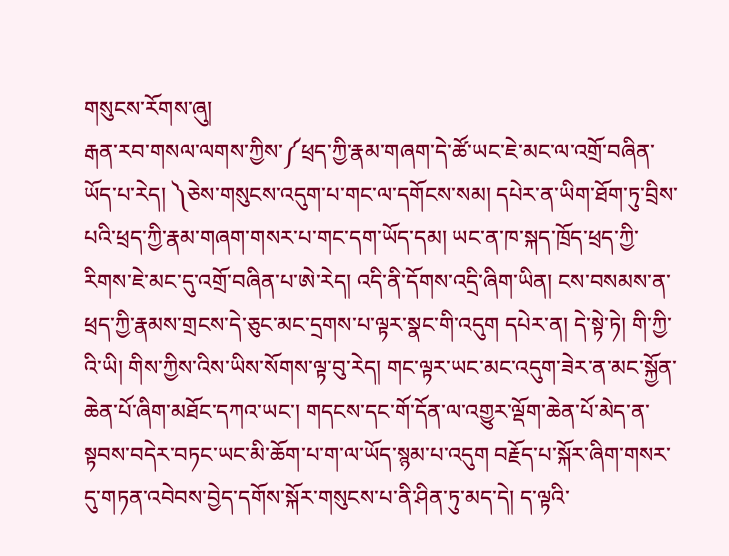གསུངས་རོགས་ཞུ།
རྒན་རབ་གསལ་ལགས་ཀྱིས་༼ཕྲད་ཀྱི་རྣམ་གཞག་དེ་ཚོ་ཡང་ཇེ་མང་ལ་འགྲོ་བཞིན་ཡོད་པ་རེད། ༽ཅེས་གསུངས་འདུག་པ་གང་ལ་དགོངས་སམ། དཔེར་ན་ཡིག་ཐོག་ཏུ་བྲིས་པའི་ཕྲད་ཀྱི་རྣམ་གཞག་གསར་པ་གང་དག་ཡོད་དམ། ཡང་ན་ཁ་སྐད་ཁྲོད་ཕྲད་ཀྱི་རིགས་ཇེ་མང་དུ་འགྲོ་བཞིན་པ་ཨེ་རེད། འདི་ནི་དོགས་འདྲི་ཞིག་ཡིན། ངས་བསམས་ན་ཕྲད་ཀྱི་རྣམས་གྲངས་དེ་ཅུང་མང་དྲགས་པ་ལྟར་སྣང་གི་འདུག དཔེར་ན། དེ་སྟེ་ཏེ། གི་ཀྱི་འི་ཡི། གིས་ཀྱིས་འིས་ཡིས་སོགས་ལྟ་བུ་རེད། གང་ལྟར་ཡང་མང་འདུག་ཟེར་ན་མང་སྐྱོན་ཆེན་པོ་ཞིག་མཐོང་དཀའ་ཡང་། གདངས་དང་གོ་དོན་ལ་འགྱུར་ལྡོག་ཆེན་པོ་མེད་ན་སྟབས་བདེར་བཏང་ཡང་མི་ཆོག་པ་ག་ལ་ཡོད་སྙམ་པ་འདུག བརྗོད་པ་སྐོར་ཞིག་གསར་དུ་གཏན་འབེབས་བྱེད་དགོས་སྐོར་གསུངས་པ་ནི་ཤིན་ཏུ་མད་དེ། ད་ལྟའི་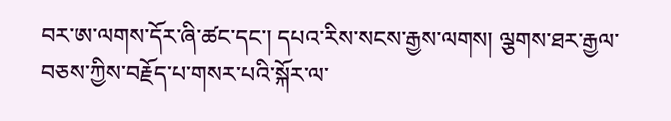བར་ཨ་ལགས་དོར་ཞི་ཚང་དང་། དཔའ་རིས་སངས་རྒྱས་ལགས། ལྕགས་ཐར་རྒྱལ་བཅས་ཀྱིས་བརྗོད་པ་གསར་པའི་སྐོར་ལ་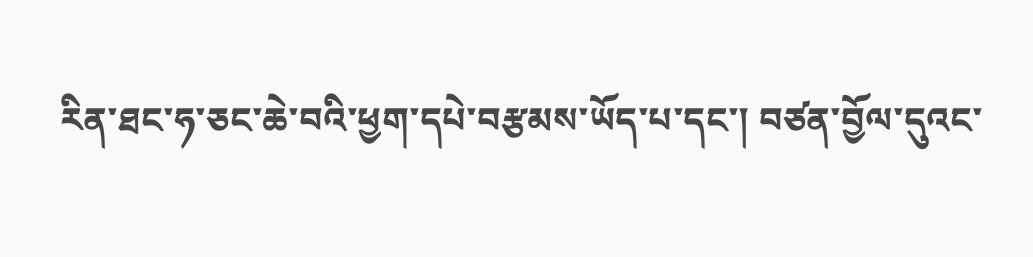རིན་ཐང་ཧ་ཅང་ཆེ་བའི་ཕྱག་དཔེ་བརྩམས་ཡོད་པ་དང་། བཙན་བྱོལ་དུའང་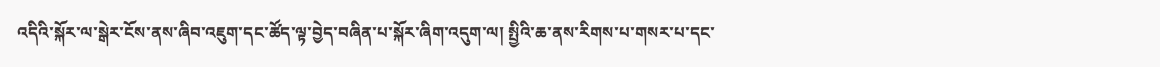འདིའི་སྐོར་ལ་སྒེར་ངོས་ནས་ཞིབ་འཇུག་དང་ཚོད་ལྟ་བྱེད་བཞིན་པ་སྐོར་ཞིག་འདུག་ལ། སྤྱིའི་ཆ་ནས་རིགས་པ་གསར་པ་དང་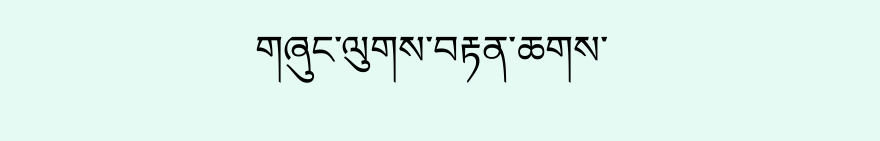གཞུང་ལུགས་བརྟན་ཆགས་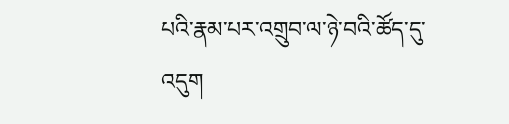པའི་རྣམ་པར་འགྲུབ་ལ་ཉེ་བའི་ཚོད་དུ་འདུག